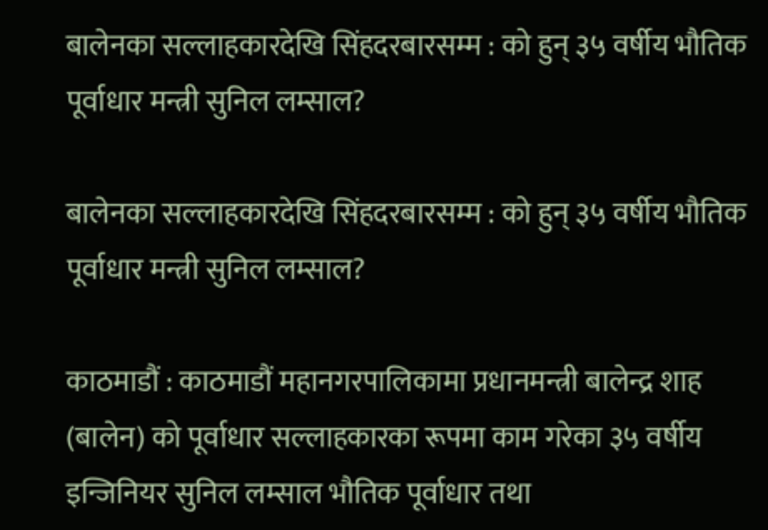बालेनका सल्लाहकारदेखि सिंहदरबारसम्म : को हुन् ३५ वर्षीय भौतिक पूर्वाधार मन्त्री सुनिल लम्साल?

बालेनका सल्लाहकारदेखि सिंहदरबारसम्म : को हुन् ३५ वर्षीय भौतिक पूर्वाधार मन्त्री सुनिल लम्साल?

काठमाडौं : काठमाडौं महानगरपालिकामा प्रधानमन्त्री बालेन्द्र शाह (बालेन) को पूर्वाधार सल्लाहकारका रूपमा काम गरेका ३५ वर्षीय इन्जिनियर सुनिल लम्साल भौतिक पूर्वाधार तथा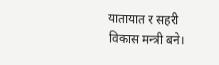यातायात र सहरी विकास मन्त्री बने।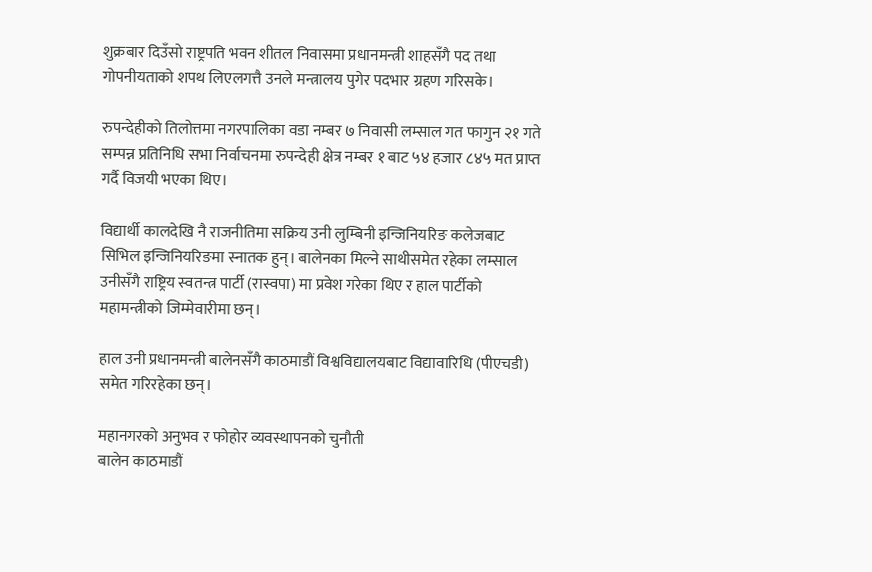शुक्रबार दिउँसो राष्ट्रपति भवन शीतल निवासमा प्रधानमन्त्री शाहसँगै पद तथा गोपनीयताको शपथ लिएलगत्तै उनले मन्त्रालय पुगेर पदभार ग्रहण गरिसके।

रुपन्देहीको तिलोत्तमा नगरपालिका वडा नम्बर ७ निवासी लम्साल गत फागुन २१ गते सम्पन्न प्रतिनिधि सभा निर्वाचनमा रुपन्देही क्षेत्र नम्बर १ बाट ५४ हजार ८४५ मत प्राप्त गर्दै विजयी भएका थिए।

विद्यार्थी कालदेखि नै राजनीतिमा सक्रिय उनी लुम्बिनी इन्जिनियरिङ कलेजबाट सिभिल इन्जिनियरिङमा स्नातक हुन्। बालेनका मिल्ने साथीसमेत रहेका लम्साल उनीसँगै राष्ट्रिय स्वतन्त्र पार्टी (रास्वपा) मा प्रवेश गरेका थिए र हाल पार्टीको महामन्त्रीको जिम्मेवारीमा छन्।

हाल उनी प्रधानमन्त्री बालेनसँगै काठमाडौं विश्वविद्यालयबाट विद्यावारिधि (पीएचडी) समेत गरिरहेका छन्।

महानगरको अनुभव र फोहोर व्यवस्थापनको चुनौती
बालेन काठमाडौं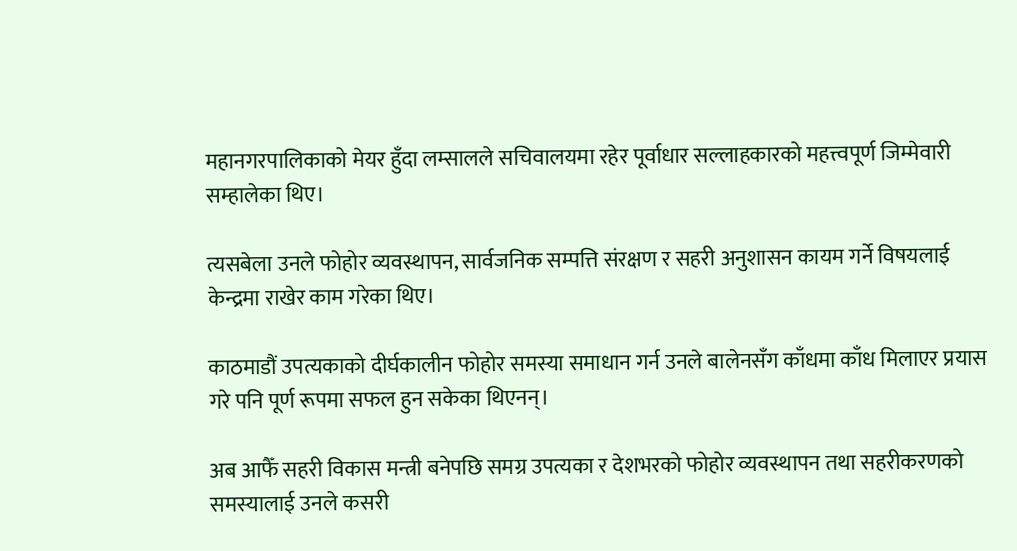महानगरपालिकाको मेयर हुँदा लम्सालले सचिवालयमा रहेर पूर्वाधार सल्लाहकारको महत्त्वपूर्ण जिम्मेवारी सम्हालेका थिए।

त्यसबेला उनले फोहोर व्यवस्थापन, सार्वजनिक सम्पत्ति संरक्षण र सहरी अनुशासन कायम गर्ने विषयलाई केन्द्रमा राखेर काम गरेका थिए।

काठमाडौं उपत्यकाको दीर्घकालीन फोहोर समस्या समाधान गर्न उनले बालेनसँग काँधमा काँध मिलाएर प्रयास गरे पनि पूर्ण रूपमा सफल हुन सकेका थिएनन्।

अब आफैँ सहरी विकास मन्त्री बनेपछि समग्र उपत्यका र देशभरको फोहोर व्यवस्थापन तथा सहरीकरणको समस्यालाई उनले कसरी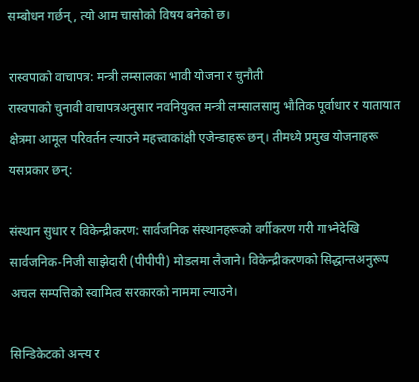सम्बोधन गर्छन्, त्यो आम चासोको विषय बनेको छ।

रास्वपाको वाचापत्र: मन्त्री लम्सालका भावी योजना र चुनौती
रास्वपाको चुनावी वाचापत्रअनुसार नवनियुक्त मन्त्री लम्सालसामु भौतिक पूर्वाधार र यातायात क्षेत्रमा आमूल परिवर्तन ल्याउने महत्त्वाकांक्षी एजेन्डाहरू छन्। तीमध्ये प्रमुख योजनाहरू यसप्रकार छन्:

संस्थान सुधार र विकेन्द्रीकरण: सार्वजनिक संस्थानहरूको वर्गीकरण गरी गाभ्नेदेखि सार्वजनिक-निजी साझेदारी (पीपीपी) मोडलमा लैजाने। विकेन्द्रीकरणको सिद्धान्तअनुरूप अचल सम्पत्तिको स्वामित्व सरकारको नाममा ल्याउने।

सिन्डिकेटको अन्त्य र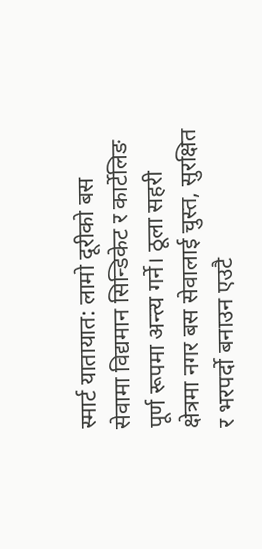स्मार्ट यातायात: लामो दूरीको बस सेवामा विद्यमान सिन्डिकेट र कार्टेलिङ पूर्ण रूपमा अन्त्य गर्ने। ठूला सहरी क्षेत्रमा नगर बस सेवालाई चुस्त, सुरक्षित र भरपर्दो बनाउन एउटै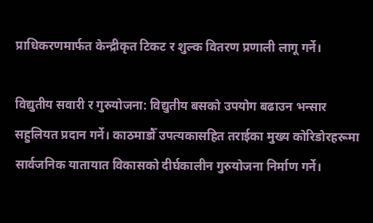प्राधिकरणमार्फत केन्द्रीकृत टिकट र शुल्क वितरण प्रणाली लागू गर्ने।

विद्युतीय सवारी र गुरुयोजना: विद्युतीय बसको उपयोग बढाउन भन्सार सहुलियत प्रदान गर्ने। काठमाडौँ उपत्यकासहित तराईका मुख्य कोरिडोरहरूमा सार्वजनिक यातायात विकासको दीर्घकालीन गुरुयोजना निर्माण गर्ने।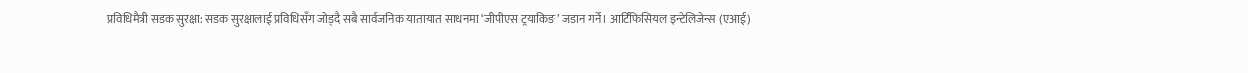प्रविधिमैत्री सडक सुरक्षा: सडक सुरक्षालाई प्रविधिसँग जोड्दै सबै सार्वजनिक यातायात साधनमा ‘जीपीएस ट्रयाकिङ’ जडान गर्ने। आर्टिफिसियल इन्टेलिजेन्स (एआई)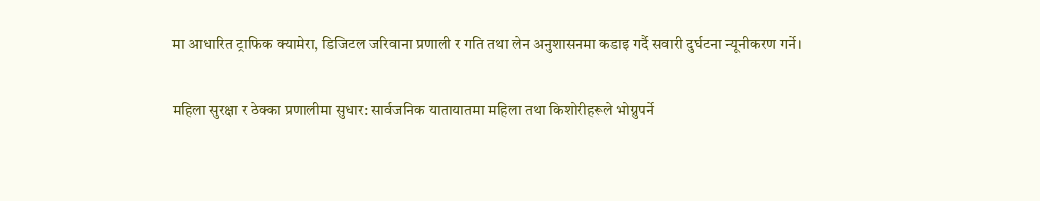मा आधारित ट्राफिक क्यामेरा, डिजिटल जरिवाना प्रणाली र गति तथा लेन अनुशासनमा कडाइ गर्दै सवारी दुर्घटना न्यूनीकरण गर्ने।

महिला सुरक्षा र ठेक्का प्रणालीमा सुधार: सार्वजनिक यातायातमा महिला तथा किशोरीहरूले भोग्नुपर्ने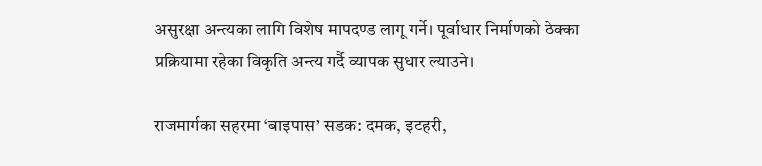असुरक्षा अन्त्यका लागि विशेष मापदण्ड लागू गर्ने। पूर्वाधार निर्माणको ठेक्का प्रक्रियामा रहेका विकृति अन्त्य गर्दै व्यापक सुधार ल्याउने।

राजमार्गका सहरमा ‘बाइपास’ सडक: दमक, इटहरी,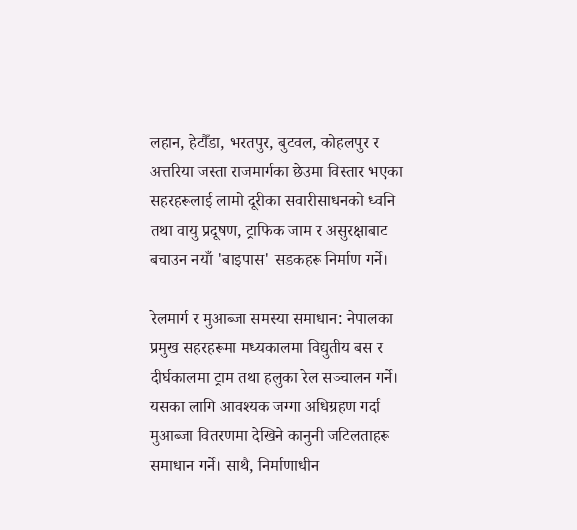लहान, हेटौँडा, भरतपुर, बुटवल, कोहलपुर र अत्तरिया जस्ता राजमार्गका छेउमा विस्तार भएका सहरहरूलाई लामो दूरीका सवारीसाधनको ध्वनि तथा वायु प्रदूषण, ट्राफिक जाम र असुरक्षाबाट बचाउन नयाँ 'बाइपास' सडकहरू निर्माण गर्ने।

रेलमार्ग र मुआब्जा समस्या समाधान: नेपालका प्रमुख सहरहरूमा मध्यकालमा विद्युतीय बस र दीर्घकालमा ट्राम तथा हलुका रेल सञ्चालन गर्ने। यसका लागि आवश्यक जग्गा अधिग्रहण गर्दा मुआब्जा वितरणमा देखिने कानुनी जटिलताहरू समाधान गर्ने। साथै, निर्माणाधीन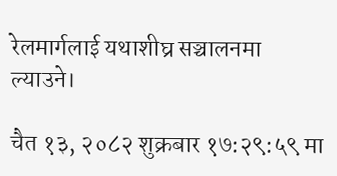रेलमार्गलाई यथाशीघ्र सञ्चालनमा ल्याउने।

चैत १३, २०८२ शुक्रबार १७:२९:५९ मा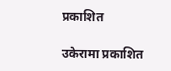प्रकाशित

उकेरामा प्रकाशित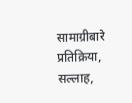सामाग्रीबारे प्रतिक्रिया, सल्लाह,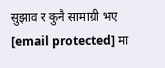सुझाव र कुनै सामाग्री भए [email protected] मा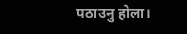पठाउनु होला।